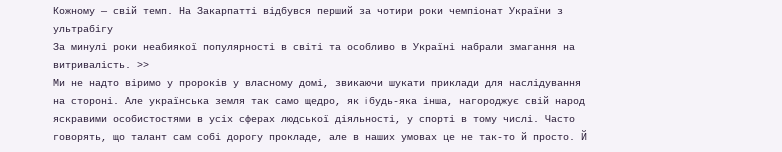Кожному — свій темп. На Закарпатті відбувся перший за чотири роки чемпіонат України з ультрабігу
За минулі роки неабиякої популярності в світі та особливо в Україні набрали змагання на витривалість. >>
Ми не надто віримо у пророків у власному домі, звикаючи шукати приклади для наслідування на стороні. Але українська земля так само щедро, як i будь-яка інша, нагороджує свій народ яскравими особистостями в усіх сферах людської діяльності, у спорті в тому числі. Часто говорять, що талант сам собі дорогу прокладе, але в наших умовах це не так-то й просто. Й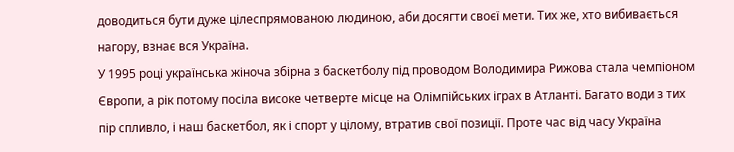доводиться бути дуже цілеспрямованою людиною, аби досягти своєї мети. Тих же, хто вибивається нагору, взнає вся Україна.
У 1995 році українська жіноча збірна з баскетболу під проводом Володимира Рижова стала чемпіоном Європи, а рік потому посіла високе четверте місце на Олімпійських іграх в Атланті. Багато води з тих пір спливло, і наш баскетбол, як і спорт у цілому, втратив свої позиції. Проте час від часу Україна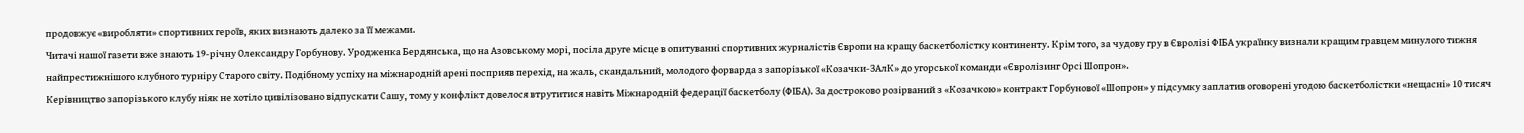продовжує «виробляти» спортивних героїв, яких визнають далеко за її межами.
Читачі нашої газети вже знають 19-річну Олександру Горбунову. Уродженка Бердянська, що на Азовському морі, посіла друге місце в опитуванні спортивних журналістів Європи на кращу баскетболістку континенту. Крім того, за чудову гру в Євролізі ФІБА українку визнали кращим гравцем минулого тижня найпрестижнішого клубного турніру Старого світу. Подібному успіху на міжнародній арені посприяв перехід, на жаль, скандальний, молодого форварда з запорізької «Козачки-ЗАлК» до угорської команди «Євролізинг Орсі Шопрон».
Керівництво запорізького клубу ніяк не хотіло цивілізовано відпускати Сашу, тому у конфлікт довелося втрутитися навіть Міжнародній федерації баскетболу (ФІБА). За достроково розірваний з «Козачкою» контракт Горбунової «Шопрон» у підсумку заплатив оговорені угодою баскетболістки «нещасні» 10 тисяч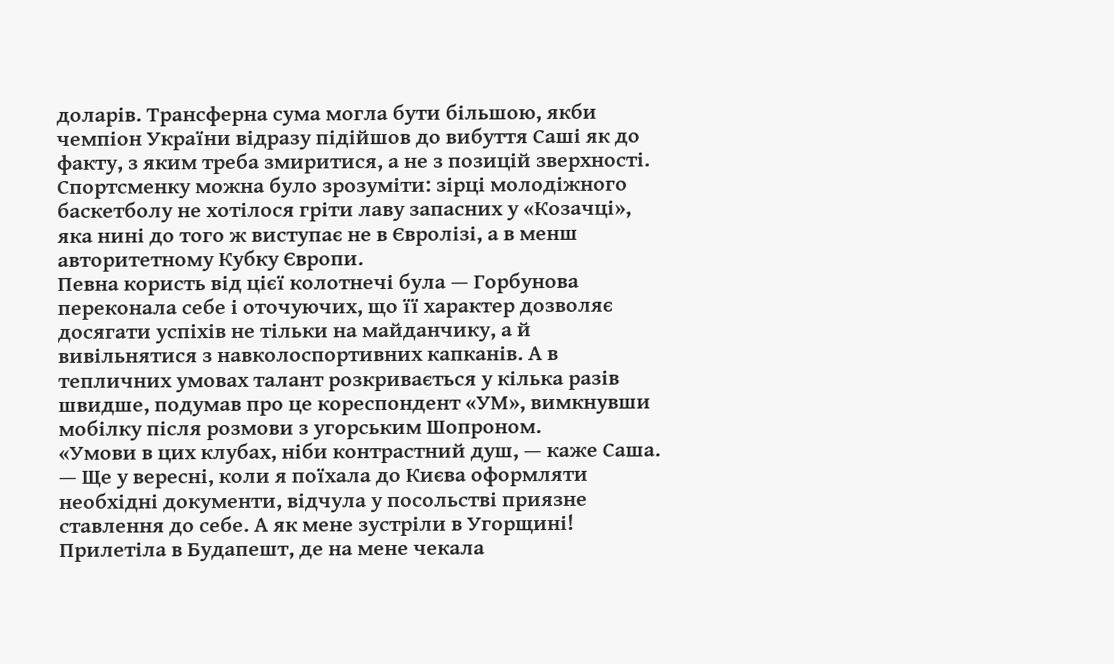доларів. Трансферна сума могла бути більшою, якби чемпіон України відразу підійшов до вибуття Сашi як до факту, з яким треба змиритися, а не з позицій зверхності. Спортсменку можна було зрозуміти: зірці молодіжного баскетболу не хотілося гріти лаву запасних у «Козачці», яка нині до того ж виступає не в Євролізі, а в менш авторитетному Кубку Європи.
Певна користь від цієї колотнечі була — Горбунова переконала себе і оточуючих, що її характер дозволяє досягати успіхів не тільки на майданчику, а й вивільнятися з навколоспортивних капканів. А в тепличних умовах талант розкривається у кілька разів швидше, подумав про це кореспондент «УМ», вимкнувши мобілку після розмови з угорським Шопроном.
«Умови в цих клубах, ніби контрастний душ, — каже Саша. — Ще у вересні, коли я поїхала до Києва оформляти необхідні документи, відчула у посольстві приязне ставлення до себе. А як мене зустріли в Угорщині! Прилетіла в Будапешт, де на мене чекала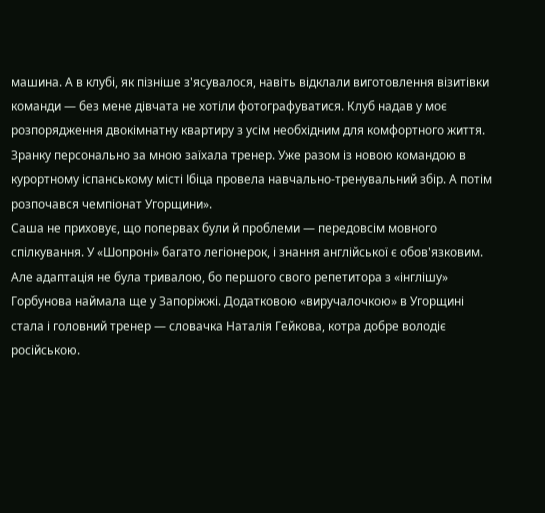машина. А в клубі, як пізніше з'ясувалося, навіть відклали виготовлення візитівки команди — без мене дівчата не хотіли фотографуватися. Клуб надав у моє розпорядження двокімнатну квартиру з усім необхідним для комфортного життя. Зранку персонально за мною заїхала тренер. Уже разом із новою командою в курортному іспанському місті Ібіца провела навчально-тренувальний збір. А потім розпочався чемпіонат Угорщини».
Саша не приховує, що попервах були й проблеми — передовсім мовного спілкування. У «Шопроні» багато легіонерок, і знання англійської є обов'язковим. Але адаптація не була тривалою, бо першого свого репетитора з «інглішу» Горбунова наймала ще у Запоріжжі. Додатковою «виручалочкою» в Угорщині стала і головний тренер — словачка Наталія Гейкова, котра добре володіє російською.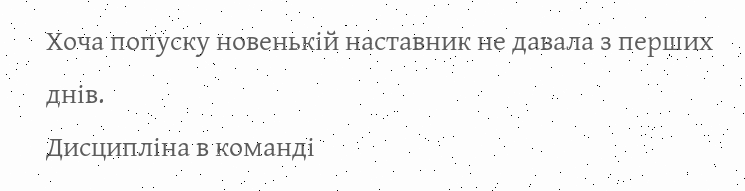Хоча попуску новенькій наставник не давала з перших днів.
Дисципліна в команді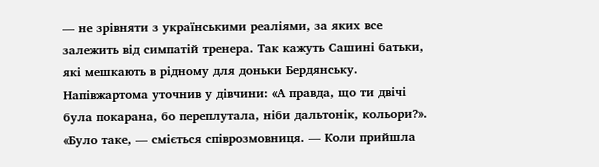— не зрівняти з українськими реаліями, за яких все залежить від симпатій тренера. Так кажуть Сашині батьки, які мешкають в рідному для доньки Бердянську. Напівжартома уточнив у дівчини: «А правда, що ти двічі була покарана, бо переплутала, ніби дальтонік, кольори?». «Було таке, — сміється співрозмовниця. — Коли прийшла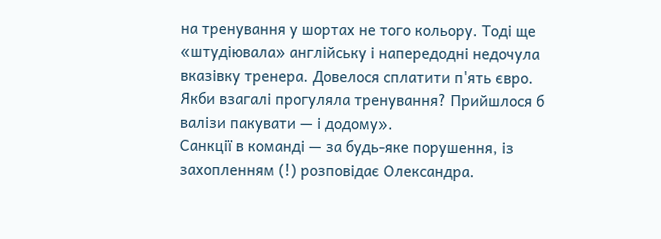на тренування у шортах не того кольору. Тоді ще «штудіювала» англійську і напередодні недочула вказівку тренера. Довелося сплатити п'ять євро. Якби взагалі прогуляла тренування? Прийшлося б валізи пакувати — і додому».
Санкції в команді — за будь-яке порушення, із захопленням (!) розповідає Олександра.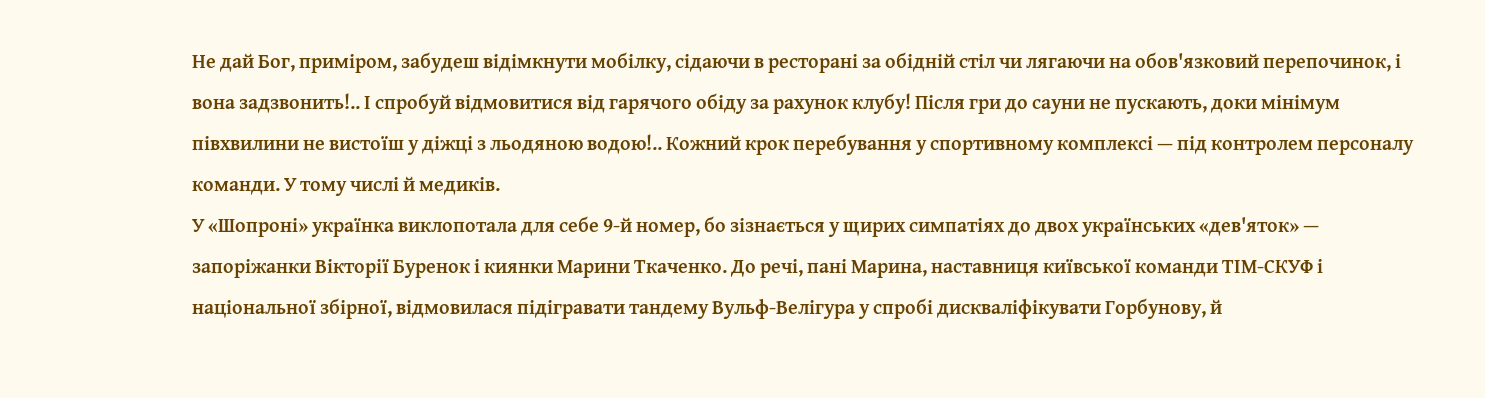Не дай Бог, приміром, забудеш відімкнути мобілку, сідаючи в ресторані за обідній стіл чи лягаючи на обов'язковий перепочинок, і вона задзвонить!.. І спробуй відмовитися від гарячого обіду за рахунок клубу! Після гри до сауни не пускають, доки мінімум півхвилини не вистоїш у діжці з льодяною водою!.. Кожний крок перебування у спортивному комплексі — під контролем персоналу команди. У тому числі й медиків.
У «Шопроні» українка виклопотала для себе 9-й номер, бо зізнається у щирих симпатіях до двох українських «дев'яток» — запоріжанки Вікторії Буренок і киянки Марини Ткаченко. До речі, пані Марина, наставниця київської команди ТІМ-СКУФ і національної збірної, відмовилася підігравати тандему Вульф-Велігура у спробі дискваліфікувати Горбунову, й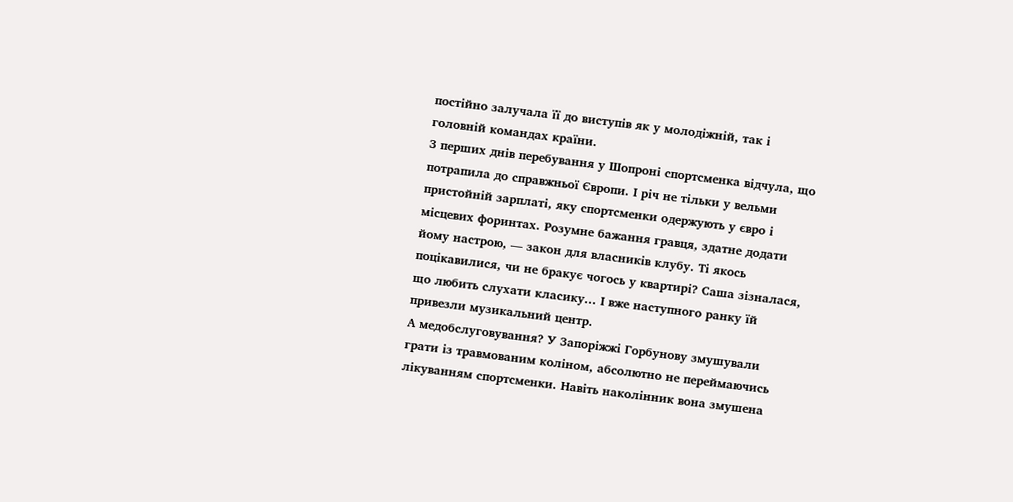постійно залучала її до виступів як у молодіжній, так і головній командах країни.
З перших днів перебування у Шопроні спортсменка відчула, що потрапила до справжньої Європи. І річ не тільки у вельми пристойній зарплаті, яку спортсменки одержують у євро і місцевих форинтах. Розумне бажання гравця, здатне додати йому настрою, — закон для власників клубу. Ті якось поцікавилися, чи не бракує чогось у квартирі? Саша зізналася, що любить слухати класику... І вже наступного ранку їй привезли музикальний центр.
А медобслуговування? У Запоріжжі Горбунову змушували грати із травмованим коліном, абсолютно не переймаючись лікуванням спортсменки. Навіть наколінник вона змушена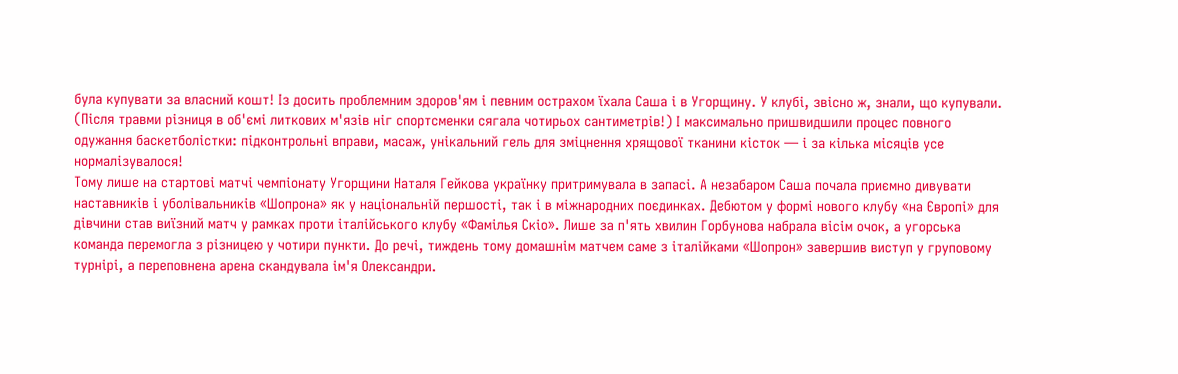була купувати за власний кошт! Із досить проблемним здоров'ям і певним острахом їхала Саша і в Угорщину. У клубі, звісно ж, знали, що купували. (Після травми різниця в об'ємі литкових м'язів ніг спортсменки сягала чотирьох сантиметрів!) І максимально пришвидшили процес повного одужання баскетболістки: підконтрольні вправи, масаж, унікальний гель для зміцнення хрящової тканини кісток — і за кілька місяців усе нормалізувалося!
Тому лише на стартові матчі чемпіонату Угорщини Наталя Гейкова українку притримувала в запасі. А незабаром Саша почала приємно дивувати наставників і уболівальників «Шопрона» як у національній першості, так і в міжнародних поєдинках. Дебютом у формі нового клубу «на Європі» для дівчини став виїзний матч у рамках проти італійського клубу «Фамілья Скіо». Лише за п'ять хвилин Горбунова набрала вісім очок, а угорська команда перемогла з різницею у чотири пункти. До речі, тиждень тому домашнім матчем саме з італійками «Шопрон» завершив виступ у груповому турнірі, а переповнена арена скандувала ім'я Олександри.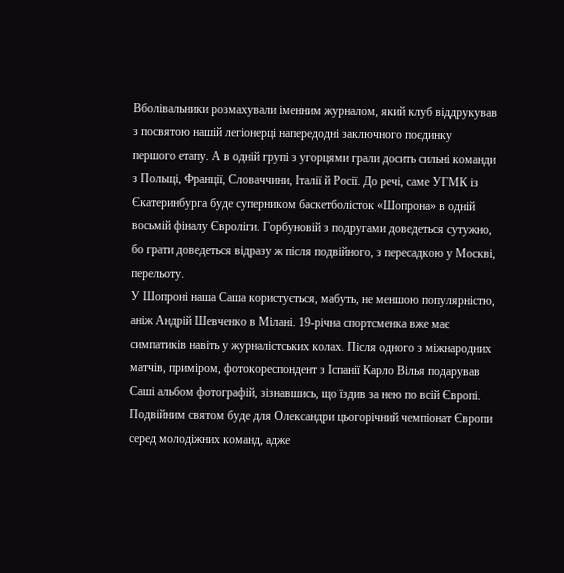Вболівальники розмахували іменним журналом, який клуб віддрукував з посвятою нашій легіонерці напередодні заключного поєдинку першого етапу. А в одній групі з угорцями грали досить сильні команди з Польщі, Франції, Словаччини, Італії й Росії. До речі, саме УГМК із Єкатеринбурга буде суперником баскетболісток «Шопрона» в одній восьмій фіналу Євроліги. Горбуновій з подругами доведеться сутужно, бо грати доведеться відразу ж після подвійного, з пересадкою у Москві, перельоту.
У Шопроні наша Саша користується, мабуть, не меншою популярністю, аніж Андрій Шевченко в Мілані. 19-річна спортсменка вже має симпатиків навіть у журналістських колах. Після одного з міжнародних матчів, приміром, фотокореспондент з Іспанії Карло Вілья подарував Саші альбом фотографій, зізнавшись, що їздив за нею по всій Європі.
Подвійним святом буде для Олександри цьогорічний чемпіонат Європи серед молодіжних команд, адже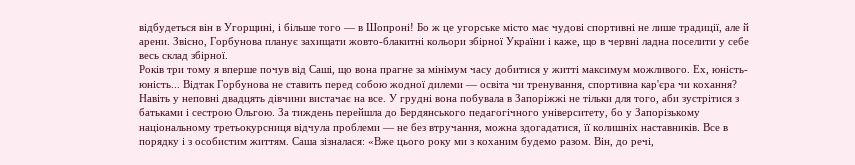відбудеться він в Угорщині, і більше того — в Шопроні! Бо ж це угорське місто має чудові спортивні не лише традиції, але й арени. Звісно, Горбунова планує захищати жовто-блакитні кольори збірної України і каже, що в червні ладна поселити у себе весь склад збірної.
Років три тому я вперше почув від Саші, що вона прагне за мінімум часу добитися у житті максимум можливого. Ех, юність-юність... Відтак Горбунова не ставить перед собою жодної дилеми — освіта чи тренування, спортивна кар'єра чи кохання? Навіть у неповні двадцять дівчини вистачає на все. У грудні вона побувала в Запоріжжі не тільки для того, аби зустрітися з батьками і сестрою Ольгою. За тиждень перейшла до Бердянського педагогічного університету, бо у Запорізькому національному третьокурсниця відчула проблеми — не без втручання, можна здогадатися, її колишніх наставників. Все в порядку і з особистим життям. Саша зізналася: «Вже цього року ми з коханим будемо разом. Він, до речі,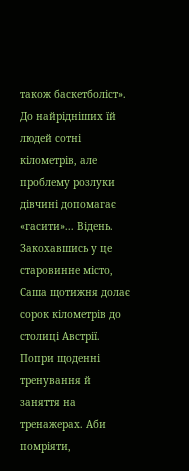також баскетболіст».
До найрідніших їй людей сотні кілометрів, але проблему розлуки дівчині допомагає «гасити»... Відень. Закохавшись у це старовинне місто, Саша щотижня долає сорок кілометрів до столиці Австрії. Попри щоденні тренування й заняття на тренажерах. Аби помріяти,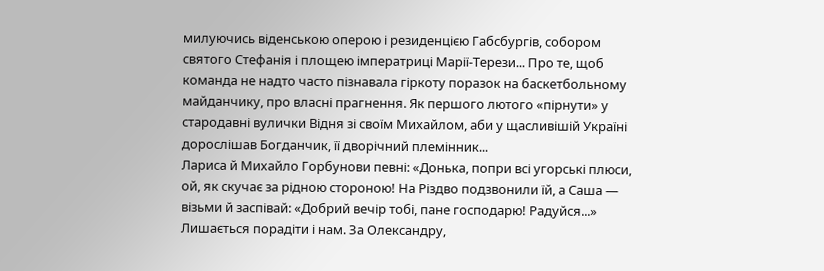милуючись віденською оперою і резиденцією Габсбургів, собором святого Стефанія і площею імператриці Марії-Терези... Про те, щоб команда не надто часто пізнавала гіркоту поразок на баскетбольному майданчику, про власні прагнення. Як першого лютого «пірнути» у стародавні вулички Відня зі своїм Михайлом, аби у щасливішій Україні дорослішав Богданчик, її дворічний племінник...
Лариса й Михайло Горбунови певні: «Донька, попри всі угорські плюси, ой, як скучає за рідною стороною! На Різдво подзвонили їй, а Саша — візьми й заспівай: «Добрий вечір тобі, пане господарю! Радуйся...»
Лишається порадіти і нам. За Олександру,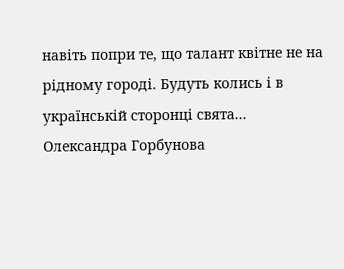навіть попри те, що талант квітне не на рідному городі. Будуть колись і в українській сторонці свята...
Олександра Горбунова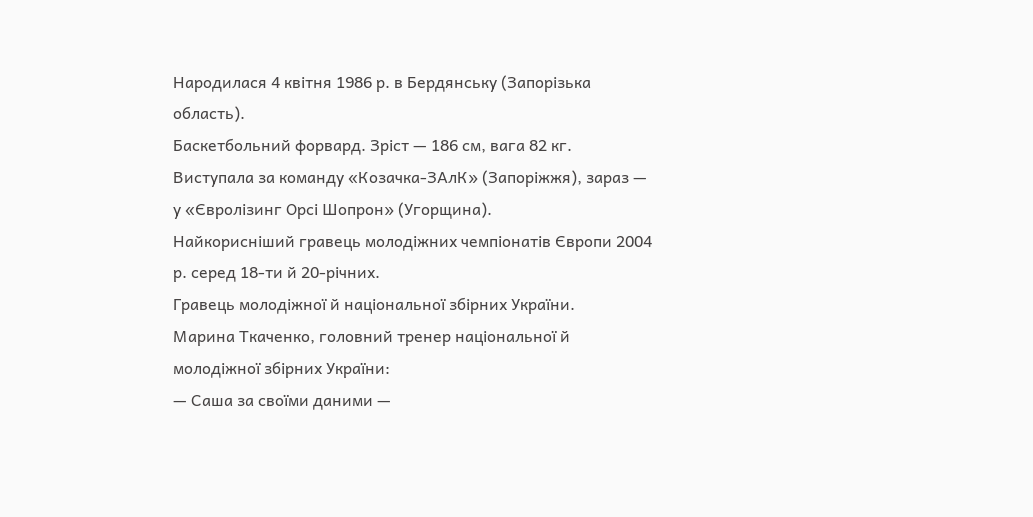Народилася 4 квітня 1986 р. в Бердянську (Запорізька область).
Баскетбольний форвард. Зріст — 186 см, вага 82 кг.
Виступала за команду «Козачка-ЗАлК» (Запоріжжя), зараз — у «Євролізинг Орсі Шопрон» (Угорщина).
Найкорисніший гравець молодіжних чемпіонатів Європи 2004 р. серед 18-ти й 20-річних.
Гравець молодіжної й національної збірних України.
Марина Ткаченко, головний тренер національної й молодіжної збірних України:
— Саша за своїми даними —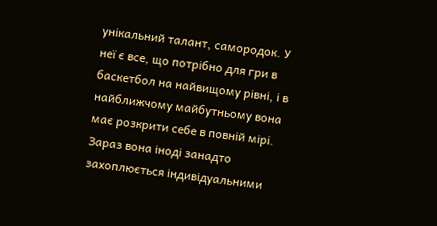унікальний талант, самородок. У неї є все, що потрібно для гри в баскетбол на найвищому рівні, і в найближчому майбутньому вона має розкрити себе в повній мірі. Зараз вона іноді занадто захоплюється індивідуальними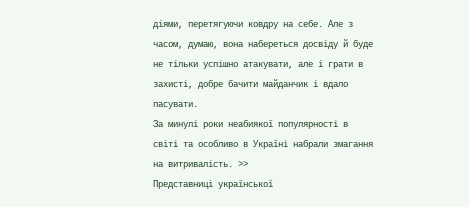діями, перетягуючи ковдру на себе. Але з часом, думаю, вона набереться досвіду й буде не тільки успішно атакувати, але і грати в захисті, добре бачити майданчик і вдало пасувати.
За минулі роки неабиякої популярності в світі та особливо в Україні набрали змагання на витривалість. >>
Представниці української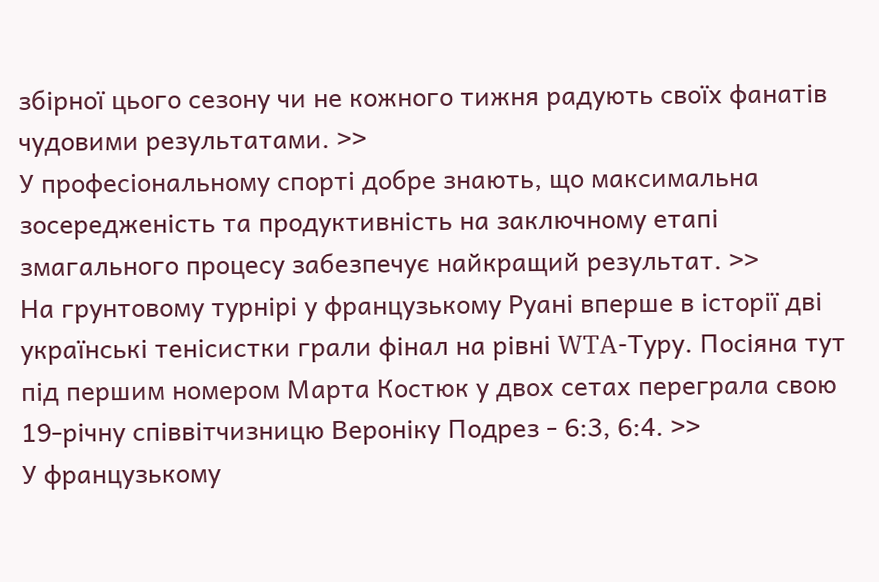збірної цього сезону чи не кожного тижня радують своїх фанатів чудовими результатами. >>
У професіональному спорті добре знають, що максимальна зосередженість та продуктивність на заключному етапі змагального процесу забезпечує найкращий результат. >>
На грунтовому турнірі у французькому Руані вперше в історії дві українські тенісистки грали фінал на рівні WTA-Туру. Посіяна тут під першим номером Марта Костюк у двох сетах переграла свою 19-річну співвітчизницю Вероніку Подрез - 6:3, 6:4. >>
У французькому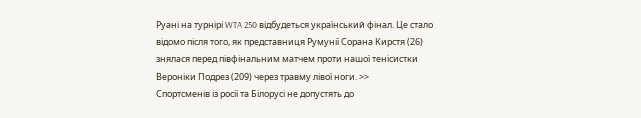Руані на турнірі WTA 250 відбудеться український фінал. Це стало відомо після того, як представниця Румунії Сорана Кирстя (26) знялася перед півфінальним матчем проти нашої тенісистки Вероніки Подрез (209) через травму лівої ноги. >>
Спортсменів із росії та Білорусі не допустять до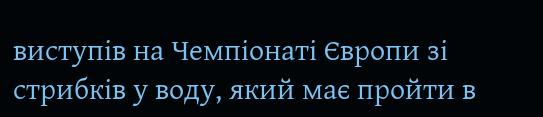виступів на Чемпіонаті Європи зі стрибків у воду, який має пройти в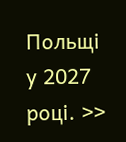Польщі у 2027 році. >>